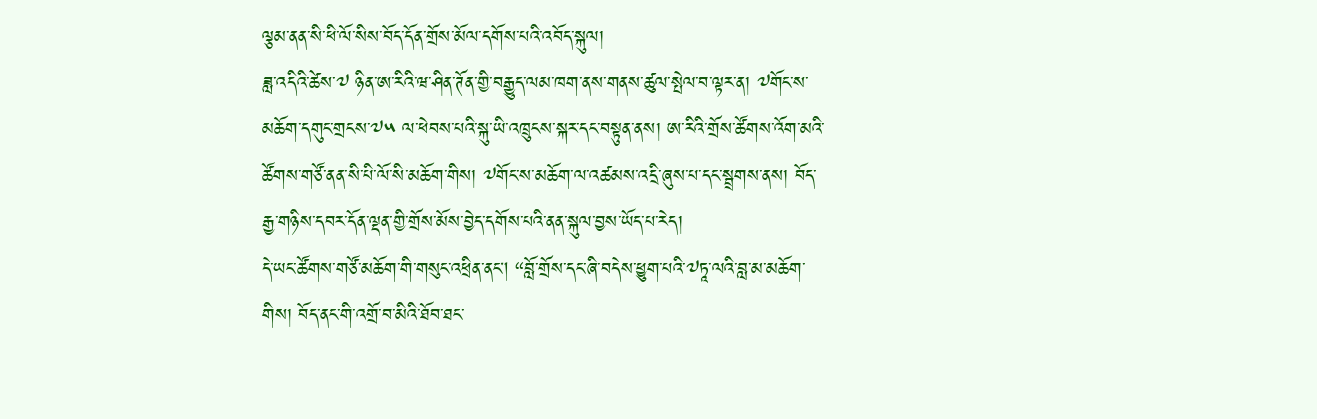ལྕམ་ནན་སི་ཕི་ལོ་སིས་བོད་དོན་གྲོས་མོལ་དགོས་པའི་འབོད་སྐུལ།
ཟླ་འདིའི་ཚེས་༧ ཉིན་ཨ་རིའི་ཝ་ཤིན་ཊོན་གྱི་བརྒྱུད་ལམ་ཁག་ནས་གནས་ཚུལ་སྤེལ་བ་ལྟར་ན། ༧གོང་ས་མཆོག་དགུང་གྲངས་༧༥ ལ་ཕེབས་པའི་སྐུ་ཡི་འཁྲུངས་སྐར་དང་བསྟུན་ནས། ཨ་རིའི་གྲོས་ཚོགས་འོག་མའི་ཚོགས་གཙོ་ནན་སི་པི་ལོ་སི་མཆོག་གིས། ༧གོང་ས་མཆོག་ལ་འཚམས་འདྲི་ཞུས་པ་དང་སྦྲགས་ནས། བོད་རྒྱ་གཉིས་དབར་དོན་ལྡན་གྱི་གྲོས་མོས་བྱེད་དགོས་པའི་ནན་སྐུལ་བྱས་ཡོད་པ་རེད།
དེ་ཡང་ཚོགས་གཙོ་མཆོག་གི་གསུང་འཕྲིན་ནང། “བློ་གྲོས་དང་ཞི་བདེས་ཕྱུག་པའི་༧ཏཱ་ལའི་བླ་མ་མཆོག་གིས། བོད་ནང་གི་འགྲོ་བ་མིའི་ཐོབ་ཐང་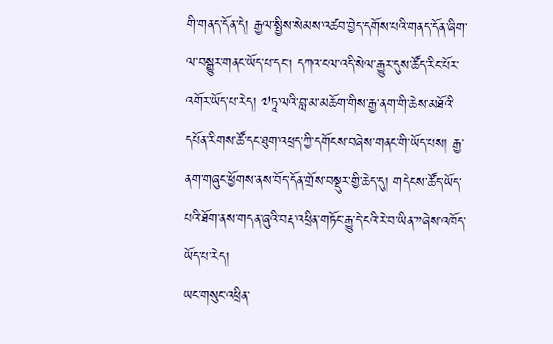གི་གནད་དོན་དེ། རྒྱལ་སྤྱིས་སེམས་འཚབ་བྱེད་དགོས་པའི་གནད་དོན་ཞིག་ལ་བསྒྱུར་གནང་ཡོད་པ་དང། དཀའ་ངལ་འདི་སེལ་རྒྱུར་དུས་ཚོད་རིང་པོར་འགོར་ཡོད་པ་རེད། ༧ཏཱ་ལའི་བླ་མ་མཆོག་གིས་རྒྱ་ནག་གི་ཆེས་མཐོའི་དཔོན་རིགས་ཚོ་དང་ཐུག་འཕྲད་ཀྱི་དགོངས་བཞེས་གནང་གི་ཡོད་པས། རྒྱ་ནག་གཞུང་ཕྱོགས་ནས་བོད་དོན་གྲོས་བསྡུར་གྱི་ཆེད་དུ། གདེངས་ཚོད་ཡོད་པའི་ཐོག་ནས་གདན་ཞུའི་བརྡ་འཕྲིན་གཏོང་རྒྱུ་དེ་ངའི་རེ་བ་ཡིན་”ཞེས་འཁོད་ཡོད་པ་རེད།
ཡང་གསུང་འཕྲིན་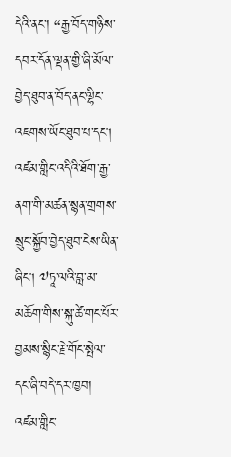དེའི་ནང་། “རྒྱ་བོད་གཉིས་དབར་དོན་ལྡན་གྱི་ཞི་མོལ་བྱེད་ཐུབ་ན་བོད་ནང་ལྷིང་འཇགས་ཡོང་ཐུབ་པ་དང། འཛམ་གླིང་འདིའི་ཐོག་རྒྱ་ནག་གི་མཚན་སྙན་གྲགས་སྲུང་སྐྱོབ་བྱེད་ཐུབ་ངེས་ཡིན་ཞིང། ༧ཏཱ་ལའི་བླ་མ་མཆོག་གིས་སྐུ་ཚེ་གང་པོར་བྱམས་སྙིང་རྗེ་གོང་སྤེལ་དང་ཞི་བདེ་དར་ཁྱབ། འཛམ་གླིང་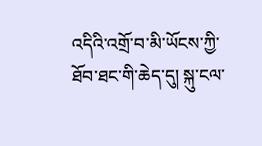འདིའི་འགྲོ་བ་མི་ཡོངས་ཀྱི་ཐོབ་ཐང་གི་ཆེད་དུ། སྐུ་ངལ་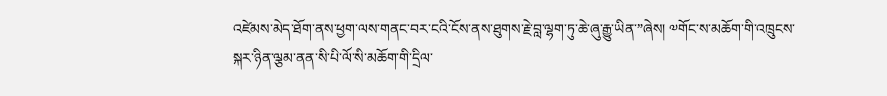འཛེམས་མེད་ཐོག་ནས་ཕྱག་ལས་གནང་བར་ངའི་ངོས་ནས་ཐུགས་རྗེ་བླ་ལྷག་ཏུ་ཆེ་ཞུ་རྒྱུ་ཡིན་”ཞེས། ༧གོང་ས་མཆོག་གི་འཁྲུངས་སྐར་ཉིན་ལྕམ་ནན་སི་པི་ལོ་སི་མཆོག་གི་དྲིལ་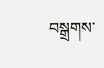བསྒྲགས་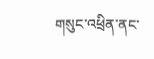གསུང་འཕྲིན་ནང་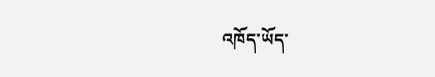འཁོད་ཡོད་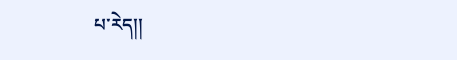པ་རེད།།